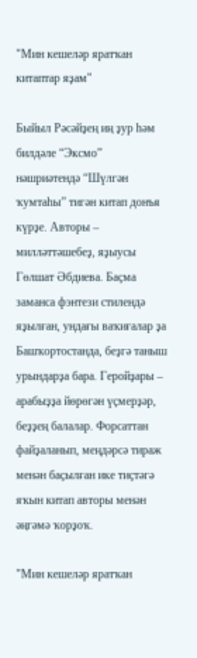"Мин кешеләр яратҡан китаптар яҙам"

Быйыл Рәсәйҙең иң ҙур һәм билдәле “Эксмо” нәшриәтендә “Шүлгән ҡумтаһы” тигән китап донъя күрҙе. Авторы – милләттәшебеҙ, яҙыусы Гөлшат Әбдиева. Баҫма заманса фэнтези стилендә яҙылған, ундағы ваҡиғалар ҙа Башҡортостанда, беҙгә таныш урындарҙа бара. Геройҙары – арабыҙҙа йөрөгән үҫмерҙәр, беҙҙең балалар. Форсаттан файҙаланып, меңдәрсә тираж менән баҫылған ике тиҫтәгә яҡын китап авторы менән әңгәмә ҡорҙоҡ.

"Мин кешеләр яратҡан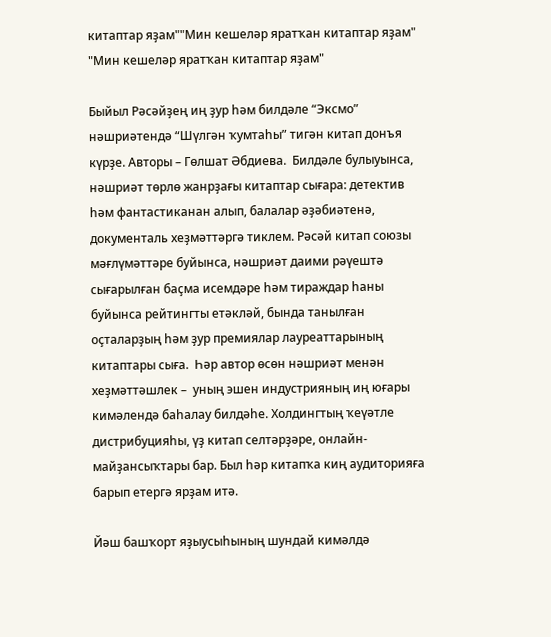китаптар яҙам""Мин кешеләр яратҡан китаптар яҙам"
"Мин кешеләр яратҡан китаптар яҙам"

Быйыл Рәсәйҙең иң ҙур һәм билдәле “Эксмо” нәшриәтендә “Шүлгән ҡумтаһы” тигән китап донъя күрҙе. Авторы – Гөлшат Әбдиева.  Билдәле булыуынса, нәшриәт төрлө жанрҙағы китаптар сығара: детектив һәм фантастиканан алып, балалар әҙәбиәтенә, документаль хеҙмәттәргә тиклем. Рәсәй китап союзы мәғлүмәттәре буйынса, нәшриәт даими рәүештә сығарылған баҫма исемдәре һәм тираждар һаны буйынса рейтингты етәкләй, бында танылған оҫталарҙың һәм ҙур премиялар лауреаттарының китаптары сыға.  Һәр автор өсөн нәшриәт менән хеҙмәттәшлек –  уның эшен индустрияның иң юғары кимәлендә баһалау билдәһе. Холдингтың ҡеүәтле дистрибуцияһы, үҙ китап селтәрҙәре, онлайн-майҙансыҡтары бар. Был һәр китапҡа киң аудиторияға барып етергә ярҙам итә.

Йәш башҡорт яҙыусыһының шундай кимәлдә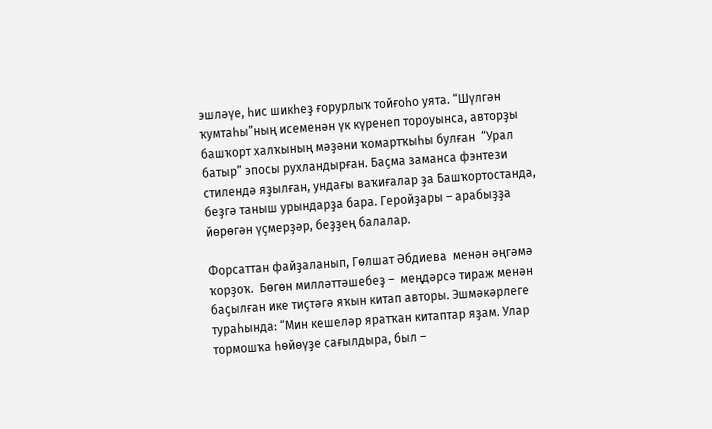эшләүе, һис шикһеҙ ғорурлыҡ тойғоһо уята. “Шүлгән ҡумтаһы”ның исеменән үк күренеп тороуынса, авторҙы башҡорт халҡының мәҙәни ҡомартҡыһы булған  “Урал батыр” эпосы рухландырған. Баҫма заманса фэнтези стилендә яҙылған, ундағы ваҡиғалар ҙа Башҡортостанда, беҙгә таныш урындарҙа бара. Геройҙары – арабыҙҙа йөрөгән үҫмерҙәр, беҙҙең балалар.

Форсаттан файҙаланып, Гөлшат Әбдиева  менән әңгәмә ҡорҙоҡ.  Бөгөн милләттәшебеҙ –  меңдәрсә тираж менән баҫылған ике тиҫтәгә яҡын китап авторы. Эшмәкәрлеге тураһында: “Мин кешеләр яратҡан китаптар яҙам. Улар тормошҡа һөйөүҙе сағылдыра, был –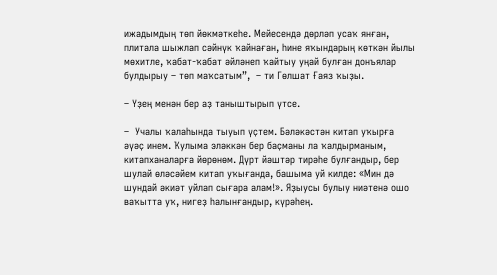ижадымдың төп йөкмәткеһе. Мейесендә дөрләп усаҡ янған, плитала шыжлап сәйнүк ҡайнаған, һине яҡындарың көткән йылы мөхитле, ҡабат-ҡабат әйләнеп ҡайтыу уңай булған донъялар булдырыу – төп маҡсатым”,  – ти Гөлшат Ғаяз ҡыҙы.

– Үҙең менән бер аҙ таныштырып үтсе.

–  Учалы ҡалаһында тыуып үҫтем. Бәләкәстән китап уҡырға әүәҫ инем. Ҡулыма эләккән бер баҫманы ла ҡалдырманым, китапханаларға йөрөнөм. Дүрт йәштәр тирәһе булғандыр, бер шулай өләсәйем китап уҡығанда, башыма уй килде: «Мин дә шундай әкиәт уйлап сығара алам!». Яҙыусы булыу ниәтенә ошо ваҡытта уҡ, нигеҙ һалынғандыр, күрәһең.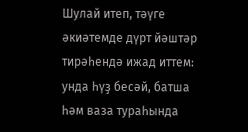Шулай итеп, тәүге әкиәтемде дүрт йәштәр тирәһендә ижад иттем: унда һүҙ бесәй, батша һәм ваза тураһында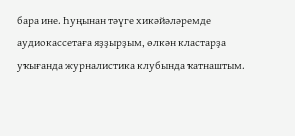бара ине. Һуңынан тәүге хикәйәләремде аудиокассетаға яҙҙырҙым, өлкән кластарҙа уҡығанда журналистика клубында ҡатнаштым.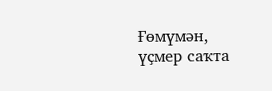Ғөмүмән, үҫмер саҡта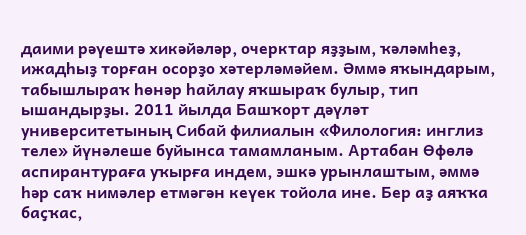даими рәүештә хикәйәләр, очерктар яҙҙым, ҡәләмһеҙ, ижадһыҙ торған осорҙо хәтерләмәйем. Әммә яҡындарым, табышлыраҡ һөнәр һайлау яҡшыраҡ булыр, тип ышандырҙы. 2011 йылда Башҡорт дәүләт университетының Сибай филиалын «Филология: инглиз теле» йүнәлеше буйынса тамамланым. Артабан Өфөлә аспирантураға уҡырға индем, эшкә урынлаштым, әммә һәр саҡ нимәлер етмәгән кеүек тойола ине. Бер аҙ аяҡҡа баҫҡас,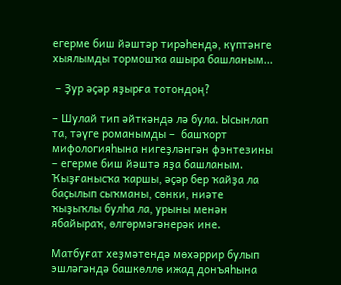егерме биш йәштәр тирәһендә, күптәнге хыялымды тормошҡа ашыра башланым...

 – Ҙур әҫәр яҙырға тотондоң?

– Шулай тип әйткәндә лә була. Ысынлап та, тәүге романымды –  башҡорт мифологияһына нигеҙләнгән фэнтезины – егерме биш йәштә яҙа башланым. Ҡыҙғанысҡа ҡаршы, әҫәр бер ҡайҙа ла баҫылып сыҡманы, сөнки, ниәте ҡыҙыҡлы булһа ла, урыны менән ябайыраҡ, өлгөрмәгәнерәк ине.

Матбуғат хеҙмәтендә мөхәррир булып эшләгәндә башкөллө ижад донъяһына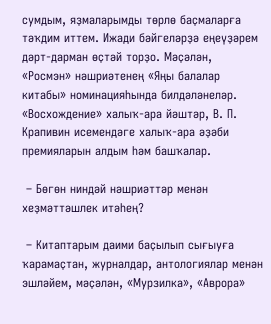сумдым, яҙмаларымды төрлө баҫмаларға тәҡдим иттем. Ижади бәйгеләрҙә еңеүҙәрем дәрт-дарман өҫтәй торҙо. Мәҫәлән, «Росмэн» нәшриәтенең «Яңы балалар китабы» номинацияһында билдәләнеләр. «Восхождение» халыҡ-ара йәштәр, В. П. Крапивин исемендәге халыҡ-ара әҙәби премияларын алдым һәм башҡалар.

 – Бөгөн ниндәй нәшриәттәр менән хеҙмәттәшлек итәһең?

 – Китаптарым даими баҫылып сығыуға ҡарамаҫтан, журналдар, антологиялар менән эшләйем, мәҫәлән, «Мурзилка», «Аврора»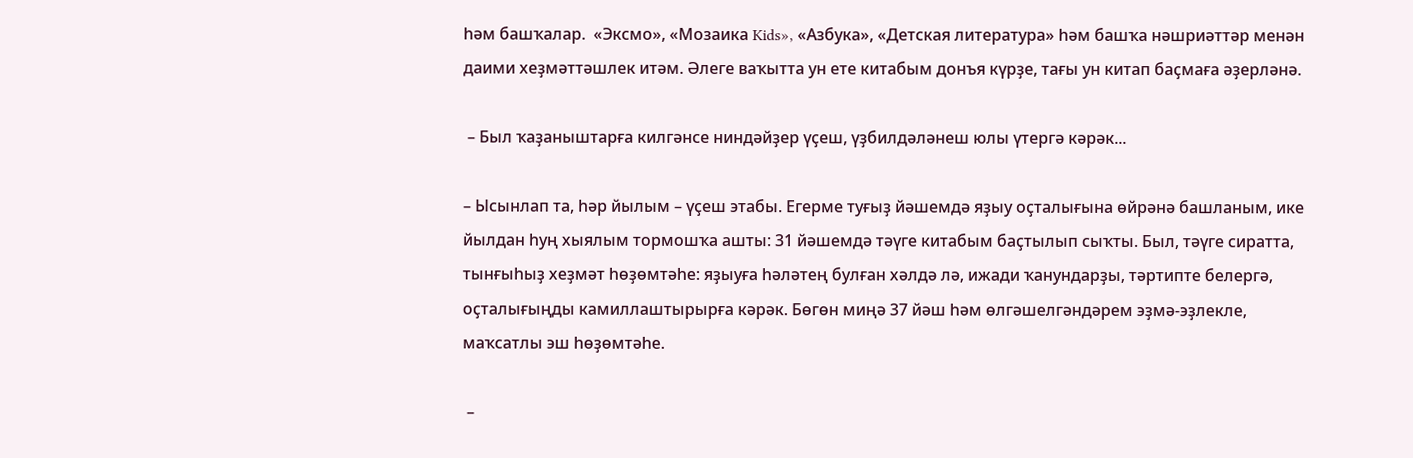һәм башҡалар.  «Эксмо», «Мозаика Kids», «Азбука», «Детская литература» һәм башҡа нәшриәттәр менән даими хеҙмәттәшлек итәм. Әлеге ваҡытта ун ете китабым донъя күрҙе, тағы ун китап баҫмаға әҙерләнә.

 – Был ҡаҙаныштарға килгәнсе ниндәйҙер үҫеш, үҙбилдәләнеш юлы үтергә кәрәк...

– Ысынлап та, һәр йылым – үҫеш этабы. Егерме туғыҙ йәшемдә яҙыу оҫталығына өйрәнә башланым, ике йылдан һуң хыялым тормошҡа ашты: 31 йәшемдә тәүге китабым баҫтылып сыҡты. Был, тәүге сиратта, тынғыһыҙ хеҙмәт һөҙөмтәһе: яҙыуға һәләтең булған хәлдә лә, ижади ҡанундарҙы, тәртипте белергә, оҫталығыңды камиллаштырырға кәрәк. Бөгөн миңә 37 йәш һәм өлгәшелгәндәрем эҙмә-эҙлекле, маҡсатлы эш һөҙөмтәһе.

 –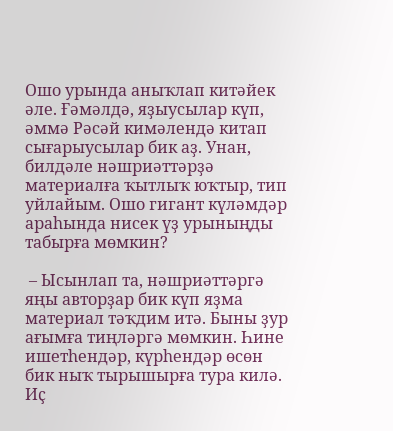Ошо урында аныҡлап китәйек әле. Ғәмәлдә, яҙыусылар күп, әммә Рәсәй кимәлендә китап сығарыусылар бик аҙ. Унан, билдәле нәшриәттәрҙә материалға ҡытлыҡ юҡтыр, тип уйлайым. Ошо гигант күләмдәр араһында нисек үҙ урыныңды табырға мөмкин?

 – Ысынлап та, нәшриәттәргә яңы авторҙар бик күп яҙма материал тәҡдим итә. Быны ҙур ағымға тиңләргә мөмкин. Һине ишетһендәр, күрһендәр өсөн бик ныҡ тырышырға тура килә. Иҫ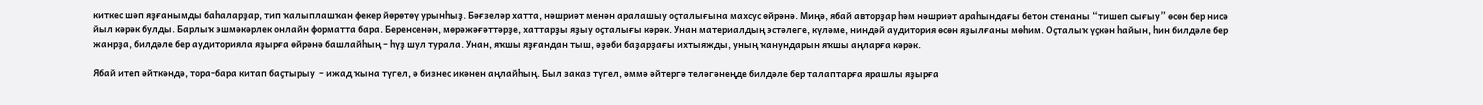киткес шәп яҙғанымды баһаларҙар, тип ҡалыплашҡан фекер йөрөтөү урынһыҙ. Бәғзеләр хатта, нәшриәт менән аралашыу оҫталығына махсус өйрәнә. Миңә, ябай авторҙар һәм нәшриәт араһындағы бетон стенаны “тишеп сығыу” өсөн бер нисә йыл кәрәк булды. Барлыҡ эшмәкәрлек онлайн форматта бара. Беренсенән, мөрәжәғәттәрҙе, хаттарҙы яҙыу оҫталығы кәрәк. Унан материалдың эстәлеге, күләме, ниндәй аудитория өсөн яҙылғаны мөһим. Оҫталыҡ үҫкән һайын, һин билдәле бер жанрҙа, билдәле бер аудиторияла яҙырға өйрәнә башлайһың – һүҙ шул турала. Унан, яҡшы яҙғандан тыш, әҙәби баҙарҙағы ихтыяжды, уның ҡанундарын яҡшы аңларға кәрәк.

Ябай итеп әйткәндә, тора-бара китап баҫтырыу  – ижад ҡына түгел, ә бизнес икәнен аңлайһың. Был заказ түгел, әммә әйтергә теләгәнеңде билдәле бер талаптарға ярашлы яҙырға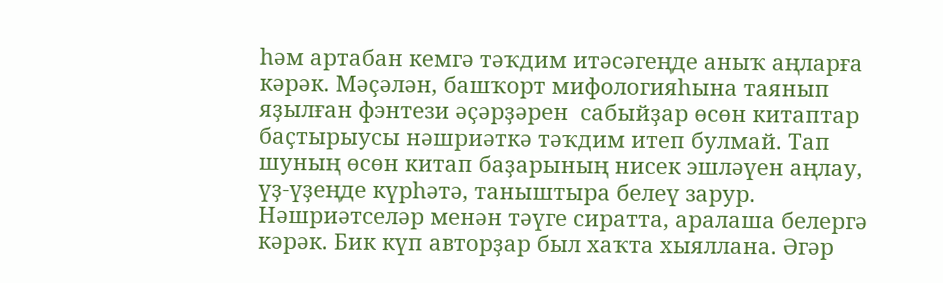һәм артабан кемгә тәҡдим итәсәгеңде аныҡ аңларға кәрәк. Мәҫәлән, башҡорт мифологияһына таянып яҙылған фэнтези әҫәрҙәрен  сабыйҙар өсөн китаптар баҫтырыусы нәшриәткә тәҡдим итеп булмай. Тап шуның өсөн китап баҙарының нисек эшләүен аңлау, үҙ-үҙеңде күрһәтә, таныштыра белеү зарур. Нәшриәтселәр менән тәүге сиратта, аралаша белергә кәрәк. Бик күп авторҙар был хаҡта хыяллана. Әгәр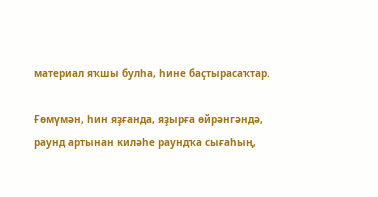материал яҡшы булһа, һине баҫтырасаҡтар.

Ғөмүмән, һин яҙғанда, яҙырға өйрәнгәндә, раунд артынан киләһе раундҡа сығаһың,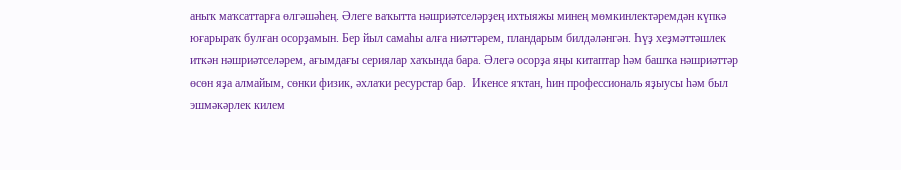аныҡ маҡсаттарға өлгәшәһең. Әлеге ваҡытта нәшриәтселәрҙең ихтыяжы минең мөмкинлектәремдән күпкә юғарыраҡ булған осорҙамын. Бер йыл самаһы алға ниәттәрем, пландарым билдәләнгән. Һүҙ хеҙмәттәшлек иткән нәшриәтселәрем, ағымдағы сериялар хаҡында бара. Әлегә осорҙа яңы китаптар һәм башҡа нәшриәттәр өсөн яҙа алмайым, сөнки физик, әхлаҡи ресурстар бар.  Икенсе яҡтан, һин профессиональ яҙыусы һәм был эшмәкәрлек килем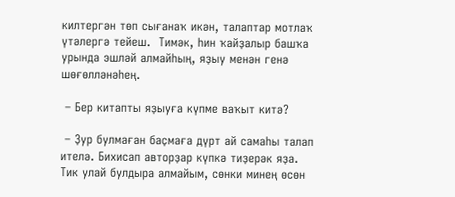килтергән төп сығанаҡ икән, талаптар мотлаҡ үтәлергә тейеш.  Тимәк, һин ҡайҙалыр башҡа урында эшләй алмайһың, яҙыу менән генә шөғөлләнәһең.

 – Бер китапты яҙыуға күпме ваҡыт китә?

 – Ҙур булмаған баҫмаға дүрт ай самаһы талап ителә. Бихисап авторҙар күпкә тиҙерәк яҙа. Тик улай булдыра алмайым, сөнки минең өсөн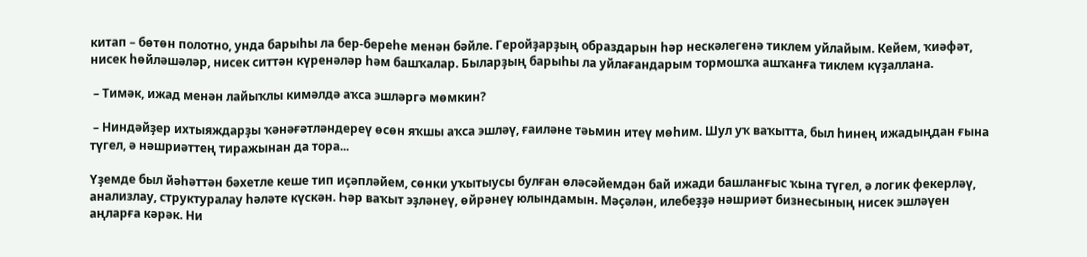китап – бөтөн полотно, унда барыһы ла бер-береһе менән бәйле. Геройҙарҙың образдарын һәр нескәлегенә тиклем уйлайым. Кейем, ҡиәфәт, нисек һөйләшәләр, нисек ситтән күренәләр һәм башҡалар. Быларҙың барыһы ла уйлағандарым тормошҡа ашҡанға тиклем күҙаллана.

 – Тимәк, ижад менән лайыҡлы кимәлдә аҡса эшләргә мөмкин?

 – Ниндәйҙер ихтыяждарҙы ҡәнәғәтләндереү өсөн яҡшы аҡса эшләү, ғаиләне тәьмин итеү мөһим. Шул уҡ ваҡытта, был һинең ижадыңдан ғына түгел, ә нәшриәттең тиражынан да тора...

Үҙемде был йәһәттән бәхетле кеше тип иҫәпләйем, сөнки уҡытыусы булған өләсәйемдән бай ижади башланғыс ҡына түгел, ә логик фекерләү, анализлау, структуралау һәләте күскән. Һәр ваҡыт эҙләнеү, өйрәнеү юлындамын. Мәҫәлән, илебеҙҙә нәшриәт бизнесының нисек эшләүен аңларға кәрәк. Ни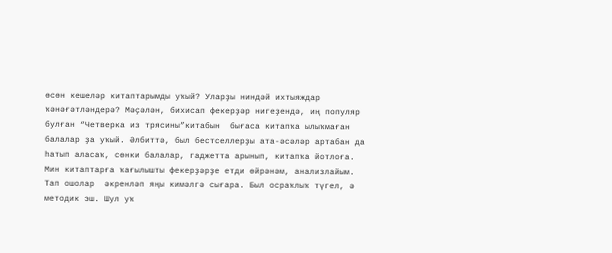өсөн кешеләр китаптарымды уҡый? Уларҙы ниндәй ихтыяждар ҡәнәғәтләндерә? Мәҫәлән, бихисап фекерҙәр нигеҙендә, иң популяр булған “Четверка из трясины”китабын  бығаса китапҡа ылыҡмаған балалар ҙа уҡый. Әлбиттә, был бестселлерҙы ата-әсәләр артабан да һатып аласаҡ, сөнки балалар, гаджетта арынып, китапҡа йотлоға. Мин китаптарға ҡағылышты фекерҙәрҙе етди өйрәнәм, анализлайым. Тап ошолар  әкренләп яңы кимәлгә сығара. Был осраҡлыҡ түгел, ә методик эш. Шул уҡ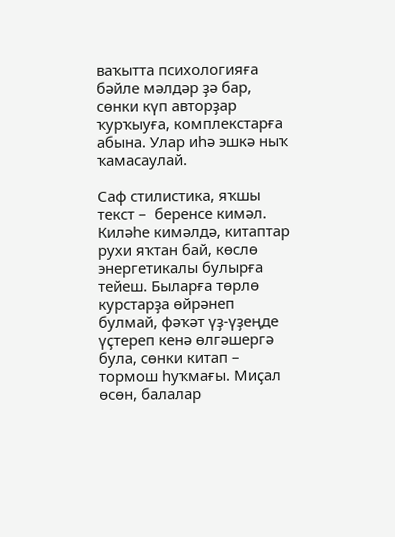ваҡытта психологияға бәйле мәлдәр ҙә бар, сөнки күп авторҙар ҡурҡыуға, комплекстарға абына. Улар иһә эшкә ныҡ ҡамасаулай.

Саф стилистика, яҡшы текст –  беренсе кимәл. Киләһе кимәлдә, китаптар рухи яҡтан бай, көслө энергетикалы булырға тейеш. Быларға төрлө курстарҙа өйрәнеп булмай, фәҡәт үҙ-үҙеңде үҫтереп кенә өлгәшергә була, сөнки китап –  тормош һуҡмағы. Миҫал өсөн, балалар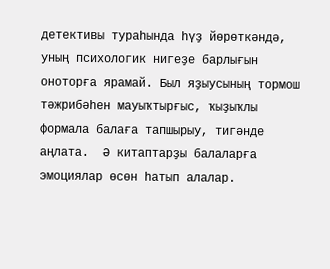детективы тураһында һүҙ йөрөткәндә, уның психологик нигеҙе барлығын оноторға ярамай. Был яҙыусының тормош тәжрибәһен мауыҡтырғыс, ҡыҙыҡлы формала балаға тапшырыу, тигәнде аңлата.  Ә китаптарҙы балаларға эмоциялар өсөн һатып алалар.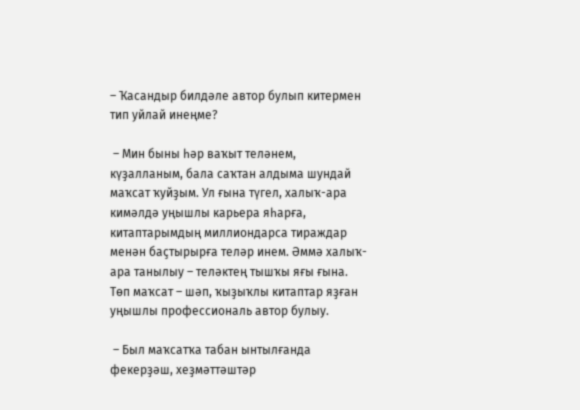– Ҡасандыр билдәле автор булып китермен тип уйлай инеңме?

 – Мин быны һәр ваҡыт теләнем, күҙалланым, бала саҡтан алдыма шундай маҡсат ҡуйҙым. Ул ғына түгел, халыҡ-ара кимәлдә уңышлы карьера яһарға, китаптарымдың миллиондарса тираждар менән баҫтырырға теләр инем. Әммә халыҡ-ара танылыу – теләктең тышҡы яғы ғына. Төп маҡсат – шәп, ҡыҙыҡлы китаптар яҙған уңышлы профессиональ автор булыу.

 – Был маҡсатҡа табан ынтылғанда фекерҙәш, хеҙмәттәштәр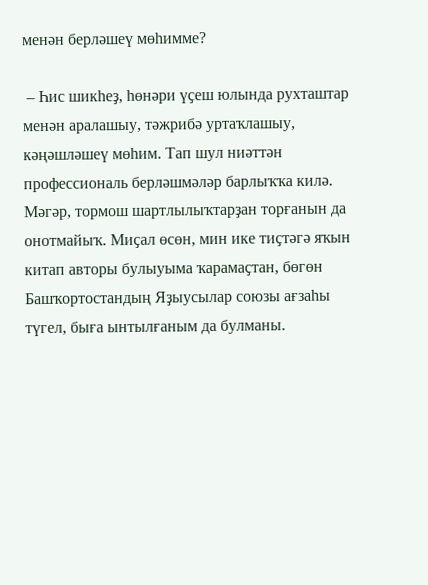менән берләшеү мөһимме?

 – Һис шикһеҙ, һөнәри үҫеш юлында рухташтар менән аралашыу, тәжрибә уртаҡлашыу, кәңәшләшеү мөһим. Тап шул ниәттән профессиональ берләшмәләр барлыҡҡа килә. Мәгәр, тормош шартлылыҡтарҙан торғанын да онотмайыҡ. Миҫал өсөн, мин ике тиҫтәгә яҡын китап авторы булыуыма ҡарамаҫтан, бөгөн Башҡортостандың Яҙыусылар союзы ағзаһы түгел, быға ынтылғаным да булманы.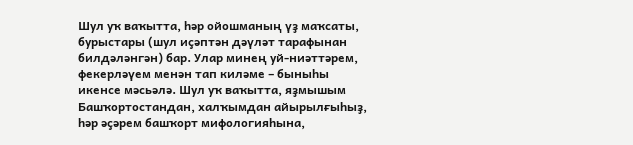Шул уҡ ваҡытта, һәр ойошманың үҙ маҡсаты, бурыстары (шул иҫәптән дәүләт тарафынан билдәләнгән) бар. Улар минең уй-ниәттәрем, фекерләүем менән тап киләме – быныһы икенсе мәсьәлә. Шул уҡ ваҡытта, яҙмышым Башҡортостандан, халҡымдан айырылғыһыҙ, һәр әҫәрем башҡорт мифологияһына,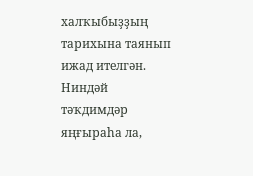халҡыбыҙҙың тарихына таянып ижад ителгән. Ниндәй тәҡдимдәр яңғыраһа ла,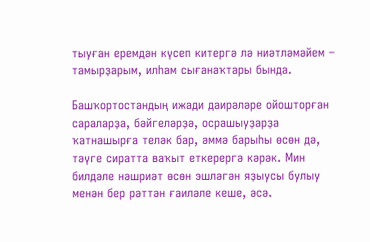тыуған еремдән күсеп китергә лә ниәтләмәйем – тамырҙарым, илһам сығанаҡтары бында.

Башҡортостандың ижади даирәләре ойошторған сараларҙа, бәйгеләрҙә, осрашыуҙарҙа ҡатнашырға теләк бар, әммә барыһы өсөн дә, тәүге сиратта ваҡыт еткерергә кәрәк. Мин билдәле нәшриәт өсөн эшләгән яҙыусы булыу менән бер рәттән ғаиләле кеше, әсә.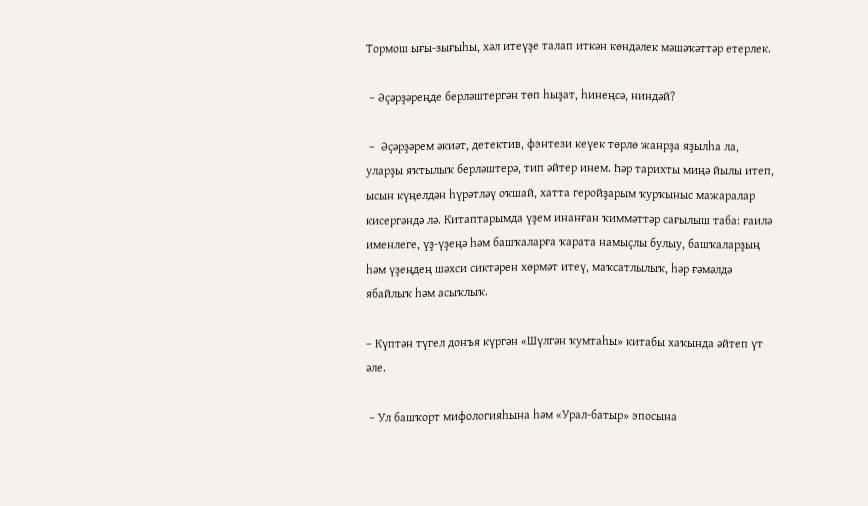Тормош ығы-зығыһы, хәл итеүҙе талап иткән көндәлек мәшәҡәттәр етерлек.

 – Әҫәрҙәреңде берләштергән төп һыҙат, һинеңсә, ниндәй?

 –  Әҫәрҙәрем әкиәт, детектив, фэнтези кеүек төрлө жанрҙа яҙылһа ла, уларҙы яҡтылыҡ берләштерә, тип әйтер инем. Һәр тарихты миңә йылы итеп, ысын күңелдән һүрәтләү оҡшай, хатта геройҙарым ҡурҡыныс мажаралар кисергәндә лә. Китаптарымда үҙем инанған ҡиммәттәр сағылыш таба: ғаилә именлеге, үҙ-үҙеңә һәм башҡаларға ҡарата намыҫлы булыу, башҡаларҙың һәм үҙеңдең шәхси сиктәрен хөрмәт итеү, маҡсатлылыҡ, һәр ғәмәлдә ябайлыҡ һәм асыҡлыҡ.

– Күптән түгел донъя күргән «Шүлгән ҡумтаһы» китабы хаҡында әйтеп үт әле.

 – Ул башҡорт мифологияһына һәм «Урал-батыр» эпосына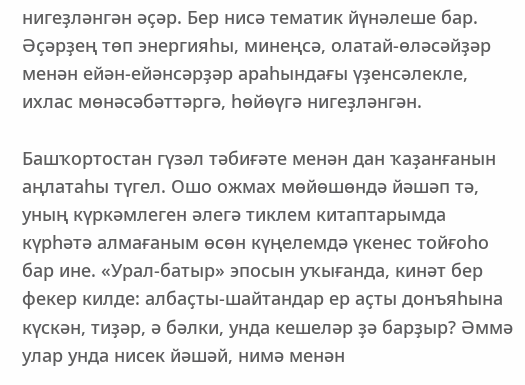нигеҙләнгән әҫәр. Бер нисә тематик йүнәлеше бар. Әҫәрҙең төп энергияһы, минеңсә, олатай-өләсәйҙәр менән ейән-ейәнсәрҙәр араһындағы үҙенсәлекле, ихлас мөнәсәбәттәргә, һөйөүгә нигеҙләнгән.

Башҡортостан гүзәл тәбиғәте менән дан ҡаҙанғанын аңлатаһы түгел. Ошо ожмах мөйөшөндә йәшәп тә, уның күркәмлеген әлегә тиклем китаптарымда күрһәтә алмағаным өсөн күңелемдә үкенес тойғоһо бар ине. «Урал-батыр» эпосын уҡығанда, кинәт бер фекер килде: албаҫты-шайтандар ер аҫты донъяһына күскән, тиҙәр, ә бәлки, унда кешеләр ҙә барҙыр? Әммә улар унда нисек йәшәй, нимә менән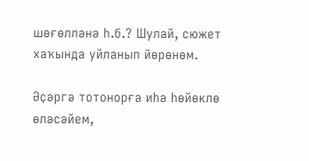шөғөлләнә һ.б.? Шулай, сюжет хаҡында уйланып йөрөнөм.

Әҫәргә тотонорға иһә һөйөклө өләсәйем,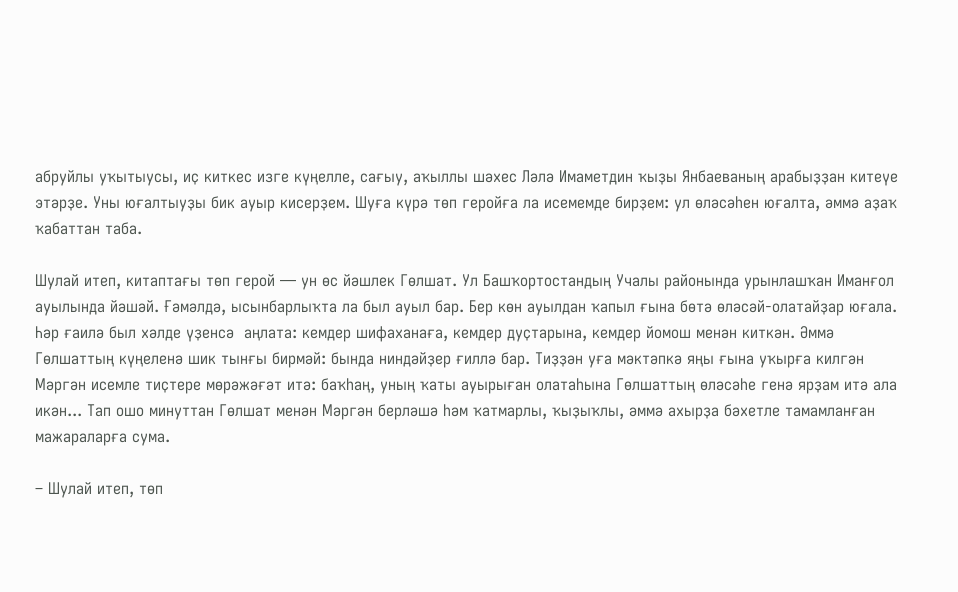абруйлы уҡытыусы, иҫ киткес изге күңелле, сағыу, аҡыллы шәхес Ләлә Имаметдин ҡыҙы Янбаеваның арабыҙҙан китеүе этәрҙе. Уны юғалтыуҙы бик ауыр кисерҙем. Шуға күрә төп геройға ла исемемде бирҙем: ул өләсәһен юғалта, әммә аҙаҡ ҡабаттан таба.

Шулай итеп, китаптағы төп герой — ун өс йәшлек Гөлшат. Ул Башҡортостандың Учалы районында урынлашҡан Иманғол ауылында йәшәй. Ғәмәлдә, ысынбарлыҡта ла был ауыл бар. Бер көн ауылдан ҡапыл ғына бөтә өләсәй-олатайҙар юғала. Һәр ғаилә был хәлде үҙенсә  аңлата: кемдер шифаханаға, кемдер дуҫтарына, кемдер йомош менән киткән. Әммә Гөлшаттың күңеленә шик тынғы бирмәй: бында ниндәйҙер ғиллә бар. Тиҙҙән уға мәктәпкә яңы ғына уҡырға килгән Мәргән исемле тиҫтере мөрәжәғәт итә: баҡһаң, уның ҡаты ауырыған олатаһына Гөлшаттың өләсәһе генә ярҙам итә ала икән... Тап ошо минуттан Гөлшат менән Мәргән берләшә һәм ҡатмарлы, ҡыҙыҡлы, әммә ахырҙа бәхетле тамамланған мажараларға сума.

– Шулай итеп, төп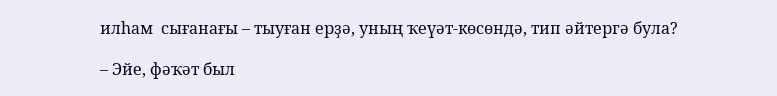илһам  сығанағы – тыуған ерҙә, уның ҡеүәт-көсөндә, тип әйтергә була?

– Эйе, фәҡәт был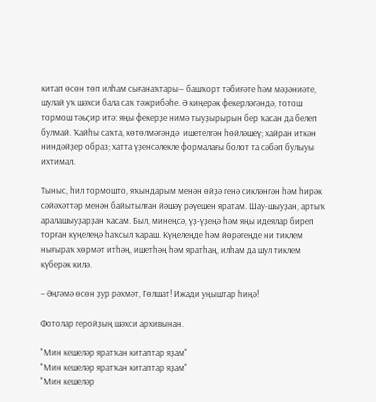китап өсөн төп илһам сығанаҡтары— башҡорт тәбиғәте һәм мәҙәниәте, шулай уҡ шәхси бала саҡ тәжрибәһе. Ә киңерәк фекерләгәндә, тотош тормош тәьҫир итә: яңы фекерҙе нимә тыуҙырырын бер ҡасан да белеп булмай. Ҡайһы саҡта, көтөлмәгәндә  ишетелгән һөйләшеү; хайран иткән ниндәйҙер образ; хатта үҙенсәлекле формалағы болот та сәбәп булыуы ихтимал.

Тыныс, һил тормошто, яҡындарым менән өйҙә генә сикләнгән һәм һирәк сәйәхәттәр менән байытылған йәшәү рәүешен яратам. Шау-шыуҙан, артыҡ аралашыуҙарҙан ҡасам. Был, минеңсә, үҙ-үҙеңә һәм яңы идеялар биреп торған күңелеңә һаҡсыл ҡараш. Күңелеңде һәм йөрәгеңде ни тиклем нығыраҡ хөрмәт итһәң, ишетһәң һәм яратһаң, илһам да шул тиклем күберәк килә.

– Әңгәмә өсөн ҙур рәхмәт, Гөлшат! Ижади уңыштар һиңә!

Фотолар геройҙың шәхси архивынан.

"Мин кешеләр яратҡан китаптар яҙам"
"Мин кешеләр яратҡан китаптар яҙам"
"Мин кешеләр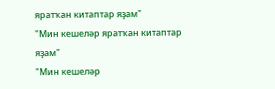яратҡан китаптар яҙам"
"Мин кешеләр яратҡан китаптар яҙам"
"Мин кешеләр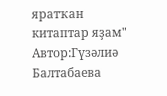яратҡан китаптар яҙам"
Автор:Гүзәлиә Балтабаева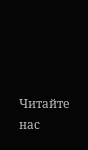Читайте нас